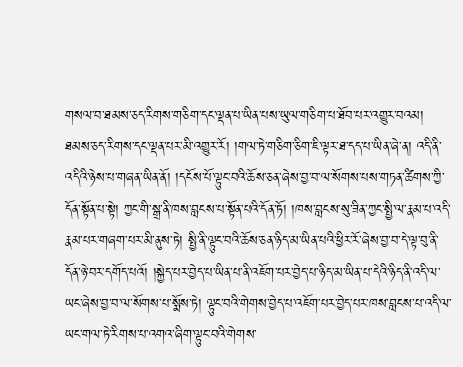གསལ་བ་ཐམས་ཅད་རིགས་གཅིག་དང་ལྡན་པ་ཡིན་པས་ཡུལ་གཅིག་པ་ཐོབ་པར་འགྱུར་བའམ། ཐམས་ཅད་རིགས་དང་ལྡན་པར་མི་འགྱུར་རོ། །གལ་ཏེ་གཅིག་ཅིག་ཇི་ལྟར་ཐ་དད་པ་ཡིན་ཞེ་ན། འདི་ནི་འདིའི་ཉེས་པ་གཞན་ཡིན་ནོ། །དངོས་པོ་ལྟུང་བའི་ཆོས་ཅན་ཞེས་བྱ་བ་ལ་སོགས་པས་གཏན་ཚིགས་ཀྱི་དོན་སྟོན་པ་སྟེ། ཀྱང་གི་སྒྲ་ནི་ཁས་བླངས་པ་སྟོན་པའི་དོན་ཏོ། །ཁས་བླངས་སུ་ཟིན་ཀྱང་སྤྱི་ལ་རྣམ་པ་འདི་རྣམ་པར་གཞག་པར་མི་ནུས་ཏེ། སྤྱི་ནི་ལྟུང་བའི་ཆོས་ཅན་ཉིད་མ་ཡིན་པའི་ཕྱིར་རོ་ཞེས་བྱ་བ་དེ་ལྟ་བུ་ནི་དོན་ཉེ་བར་དགོད་པའོ། །སྐྱེད་པར་བྱེད་པ་ཡིན་པ་ནི་འཇོག་པར་བྱེད་པ་ཉིད་མ་ཡིན་པ་དེའི་ཉིད་ནི་འདི་ལ་ཡང་ཞེས་བྱ་བ་ལ་སོགས་པ་སྨོས་ཏེ། ལྟུང་བའི་གེགས་བྱེད་པ་འཇོག་པར་བྱེད་པར་ཁས་བླངས་པ་འདི་ལ་ཡང་གལ་ཏེ་རིགས་པ་འགའ་ཞིག་ལྟུང་བའི་གེགས་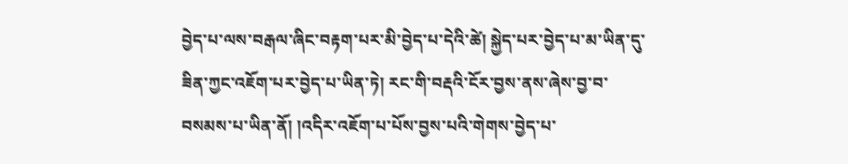བྱེད་པ་ལས་བརྒལ་ཞིང་བརྟག་པར་མི་བྱེད་པ་དེའི་ཚེ། སྐྱེད་པར་བྱེད་པ་མ་ཡིན་དུ་ཟིན་ཀྱང་འཇོག་པར་བྱེད་པ་ཡིན་ཏེ། རང་གི་བརྡའི་ངོར་བྱས་ནས་ཞེས་བྱ་བ་བསམས་པ་ཡིན་ནོ། །འདིར་འཇོག་པ་པོས་བྱས་པའི་གེགས་བྱེད་པ་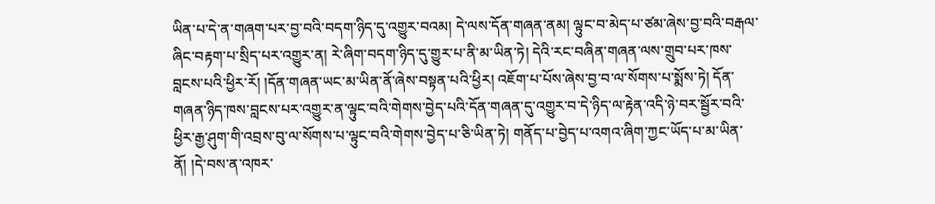ཡིན་པ་དེ་ན་གཞག་པར་བྱ་བའི་བདག་ཉིད་དུ་འགྱུར་བའམ། དེ་ལས་དོན་གཞན་ནམ། ལྟུང་བ་མེད་པ་ཙམ་ཞེས་བྱ་བའི་བརྒལ་ཞིང་བརྟག་པ་སྲིད་པར་འགྱུར་ན། རེ་ཞིག་བདག་ཉིད་དུ་གྱུར་པ་ནི་མ་ཡིན་ཏེ། དེའི་རང་བཞིན་གཞན་ལས་གྲུབ་པར་ཁས་བླངས་པའི་ཕྱིར་རོ། །དོན་གཞན་ཡང་མ་ཡིན་ནོ་ཞེས་བསྟན་པའི་ཕྱིར། འཇོག་པ་པོས་ཞེས་བྱ་བ་ལ་སོགས་པ་སྨོས་ཏེ། དོན་གཞན་ཉིད་ཁས་བླངས་པར་འགྱུར་ན་ལྟུང་བའི་གེགས་བྱེད་པའི་དོན་གཞན་དུ་འགྱུར་བ་དེ་ཉིད་ལ་རྟེན་འདི་ཉེ་བར་སྦྱོར་བའི་ཕྱིར་རྒྱ་ཤུག་གི་འབྲས་བུ་ལ་སོགས་པ་ལྟུང་བའི་གེགས་བྱེད་པ་ཅི་ཡིན་ཏེ། གནོད་པ་བྱེད་པ་འགའ་ཞིག་ཀྱང་ཡོད་པ་མ་ཡིན་ནོ། །དེ་བས་ན་འཁར་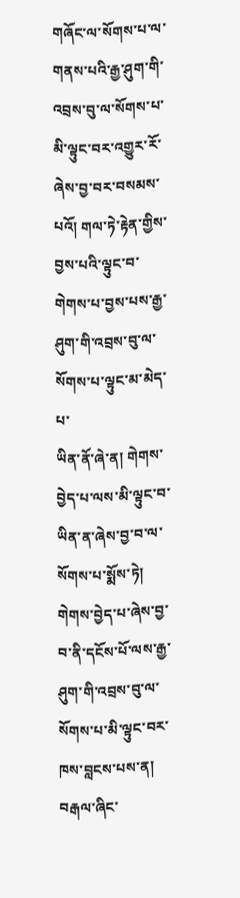གཞོང་ལ་སོགས་པ་ལ་གནས་པའི་རྒྱ་ཤུག་གི་འབྲས་བུ་ལ་སོགས་པ་མི་ལྟུང་བར་འགྱུར་རོ་ཞེས་བྱ་བར་བསམས་པའོ། གལ་ཏེ་རྟེན་གྱིས་བྱས་པའི་ལྟུང་བ་གེགས་པ་བྱས་པས་རྒྱ་ཤུག་གི་འབྲས་བུ་ལ་སོགས་པ་ལྟུང་མ་མེད་པ་
ཡིན་ནོ་ཞེ་ན། གེགས་བྱེད་པ་ལས་མི་ལྟུང་བ་ཡིན་ན་ཞེས་བྱ་བ་ལ་སོགས་པ་སྨོས་ཏེ། གེགས་བྱེད་པ་ཞེས་བྱ་བ་ནི་དངོས་པོ་ལས་རྒྱ་ཤུག་གི་འབྲས་བུ་ལ་སོགས་པ་མི་ལྟུང་བར་ཁས་བླངས་པས་ན། བརྒལ་ཞིང་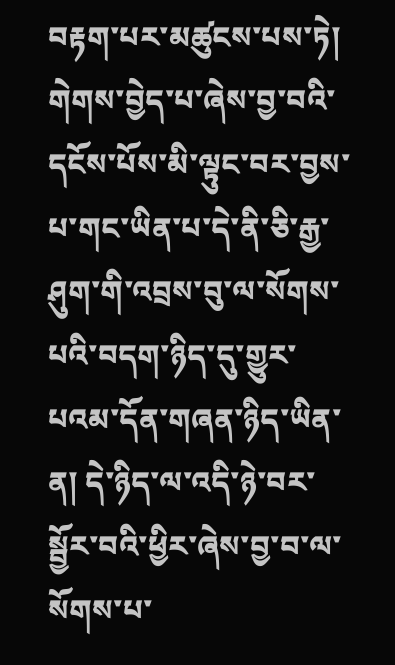བརྟག་པར་མཚུངས་པས་ཏེ། གེགས་བྱེད་པ་ཞེས་བྱ་བའི་དངོས་པོས་མི་ལྟུང་བར་བྱས་པ་གང་ཡིན་པ་དེ་ནི་ཅི་རྒྱ་ཤུག་གི་འབྲས་བུ་ལ་སོགས་པའི་བདག་ཉིད་དུ་གྱུར་པའམ་དོན་གཞན་ཉིད་ཡིན་ན། དེ་ཉིད་ལ་འདི་ཉེ་བར་སྦྱོར་བའི་ཕྱིར་ཞེས་བྱ་བ་ལ་སོགས་པ་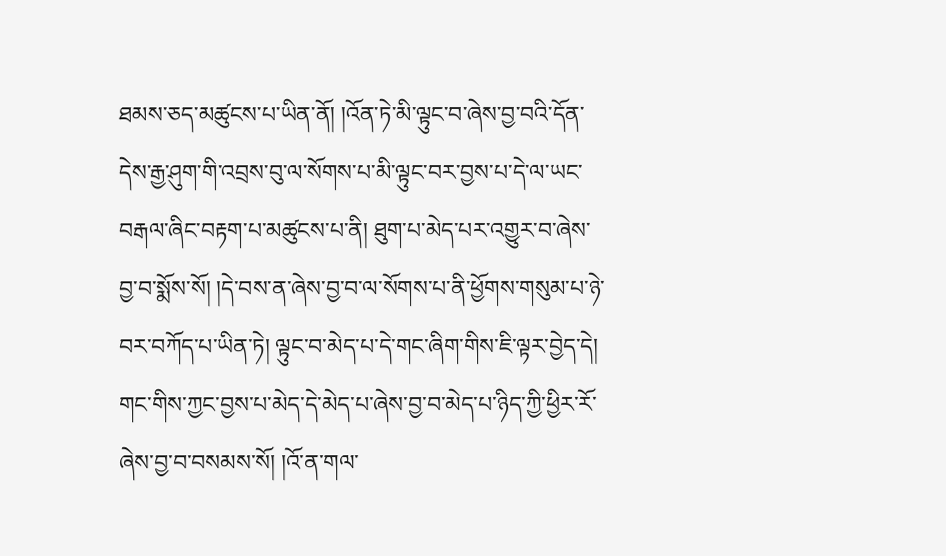ཐམས་ཅད་མཚུངས་པ་ཡིན་ནོ། །འོན་ཏེ་མི་ལྟུང་བ་ཞེས་བྱ་བའི་དོན་དེས་རྒྱ་ཤུག་གི་འབྲས་བུ་ལ་སོགས་པ་མི་ལྟུང་བར་བྱས་པ་དེ་ལ་ཡང་བརྒལ་ཞིང་བརྟག་པ་མཚུངས་པ་ནི། ཐུག་པ་མེད་པར་འགྱུར་བ་ཞེས་བྱ་བ་སྨོས་སོ། །དེ་བས་ན་ཞེས་བྱ་བ་ལ་སོགས་པ་ནི་ཕྱོགས་གསུམ་པ་ཉེ་བར་བཀོད་པ་ཡིན་ཏེ། ལྟུང་བ་མེད་པ་དེ་གང་ཞིག་གིས་ཇི་ལྟར་བྱེད་དེ། གང་གིས་ཀྱང་བྱས་པ་མེད་དེ་མེད་པ་ཞེས་བྱ་བ་མེད་པ་ཉིད་ཀྱི་ཕྱིར་རོ་ཞེས་བྱ་བ་བསམས་སོ། །འོ་ན་གལ་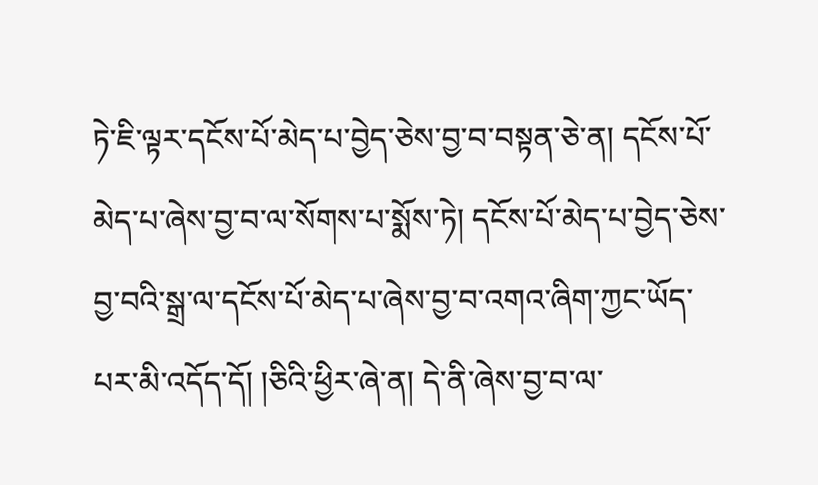ཏེ་ཇི་ལྟར་དངོས་པོ་མེད་པ་བྱེད་ཅེས་བྱ་བ་བསྟན་ཅེ་ན། དངོས་པོ་མེད་པ་ཞེས་བྱ་བ་ལ་སོགས་པ་སྨོས་ཏེ། དངོས་པོ་མེད་པ་བྱེད་ཅེས་བྱ་བའི་སྒྲ་ལ་དངོས་པོ་མེད་པ་ཞེས་བྱ་བ་འགའ་ཞིག་ཀྱང་ཡོད་པར་མི་འདོད་དོ། །ཅིའི་ཕྱིར་ཞེ་ན། དེ་ནི་ཞེས་བྱ་བ་ལ་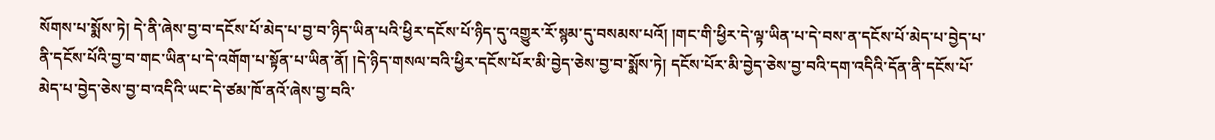སོགས་པ་སྨོས་ཏེ། དེ་ནི་ཞེས་བྱ་བ་དངོས་པོ་མེད་པ་བྱ་བ་ཉིད་ཡིན་པའི་ཕྱིར་དངོས་པོ་ཉིད་དུ་འགྱུར་རོ་སྙམ་དུ་བསམས་པའོ། །གང་གི་ཕྱིར་དེ་ལྟ་ཡིན་པ་དེ་བས་ན་དངོས་པོ་མེད་པ་བྱེད་པ་ནི་དངོས་པོའི་བྱ་བ་གང་ཡིན་པ་དེ་འགོག་པ་སྟོན་པ་ཡིན་ནོ། །དེ་ཉིད་གསལ་བའི་ཕྱིར་དངོས་པོར་མི་བྱེད་ཅེས་བྱ་བ་སྨོས་ཏེ། དངོས་པོར་མི་བྱེད་ཅེས་བྱ་བའི་དག་འདིའི་དོན་ནི་དངོས་པོ་མེད་པ་བྱེད་ཅེས་བྱ་བ་འདིའི་ཡང་དེ་ཙམ་ཁོ་ནའོ་ཞེས་བྱ་བའི་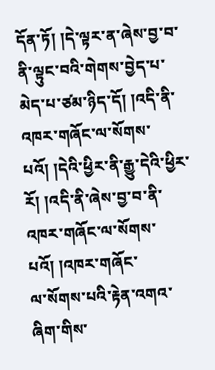དོན་ཏོ། །དེ་ལྟར་ན་ཞེས་བྱ་བ་ནི་ལྟུང་བའི་གེགས་བྱེད་པ་མེད་པ་ཙམ་ཉིད་དོ། །འདི་ནི་འཁར་གཞོང་ལ་སོགས་པའོ། །དེའི་ཕྱིར་ནི་རྒྱུ་དེའི་ཕྱིར་རོ། །འདི་ནི་ཞེས་བྱ་བ་ནི་འཁར་གཞོང་ལ་སོགས་པའོ། །འཁར་གཞོང་
ལ་སོགས་པའི་རྟེན་འགའ་ཞིག་གིས་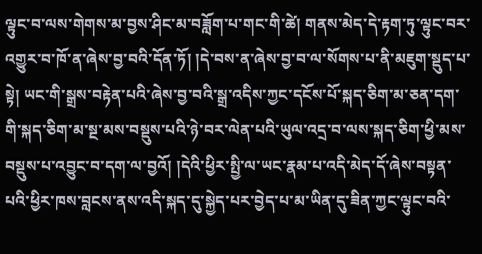ལྟུང་བ་ལས་གེགས་མ་བྱས་ཤིང་མ་བཟློག་པ་གང་གི་ཚེ། གནས་མེད་དེ་རྟག་ཏུ་ལྟུང་བར་འགྱུར་བ་ཁོ་ན་ཞེས་བྱ་བའི་དོན་ཏོ། །དེ་བས་ན་ཞེས་བྱ་བ་ལ་སོགས་པ་ནི་མཇུག་སྡུད་པ་སྟེ། ཡང་གི་སྒྲས་བརྟེན་པའི་ཞེས་བྱ་བའི་སྒྲ་འདིས་ཀྱང་དངོས་པོ་སྐད་ཅིག་མ་ཅན་དག་གི་སྐད་ཅིག་མ་སྔ་མས་བསྡུས་པའི་ཉེ་བར་ལེན་པའི་ཡུལ་འདྲ་བ་ལས་སྐད་ཅིག་ཕྱི་མས་བསྡུས་པ་འབྱུང་བ་དག་ལ་བྱའོ། །དེའི་ཕྱིར་སྤྱི་ལ་ཡང་རྣམ་པ་འདི་མེད་དོ་ཞེས་བསྟན་པའི་ཕྱིར་ཁས་བླངས་ནས་འདི་སྐད་དུ་སྐྱེད་པར་བྱེད་པ་མ་ཡིན་དུ་ཟིན་ཀྱང་ལྟུང་བའི་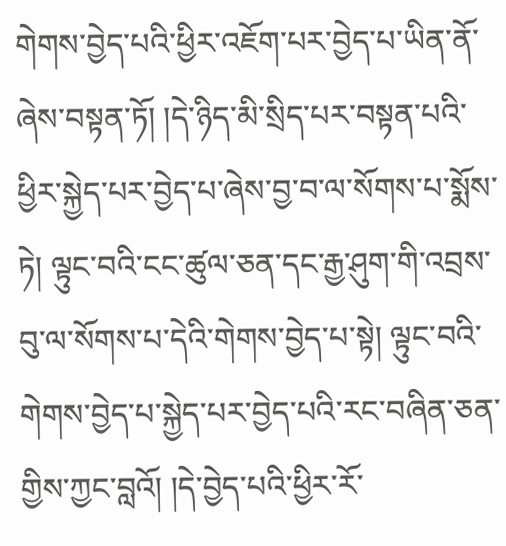གེགས་བྱེད་པའི་ཕྱིར་འཇོག་པར་བྱེད་པ་ཡིན་ནོ་ཞེས་བསྟན་ཏོ། །དེ་ཉིད་མི་སྲིད་པར་བསྟན་པའི་ཕྱིར་སྐྱེད་པར་བྱེད་པ་ཞེས་བྱ་བ་ལ་སོགས་པ་སྨོས་ཏེ། ལྟུང་བའི་ངང་ཚུལ་ཅན་དང་རྒྱ་ཤུག་གི་འབྲས་བུ་ལ་སོགས་པ་དེའི་གེགས་བྱེད་པ་སྟེ། ལྟུང་བའི་གེགས་བྱེད་པ་སྐྱེད་པར་བྱེད་པའི་རང་བཞིན་ཅན་གྱིས་ཀྱང་བླའོ། །དེ་བྱེད་པའི་ཕྱིར་རོ་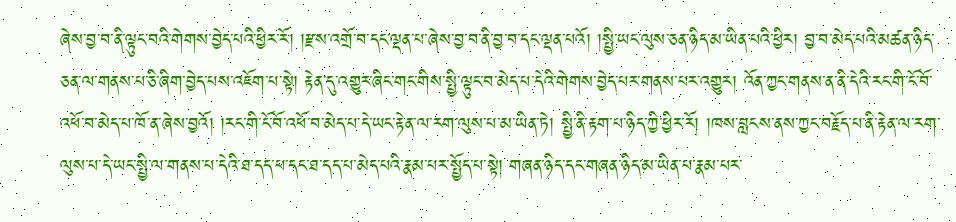ཞེས་བྱ་བ་ནི་ལྟུང་བའི་གེགས་བྱེད་པའི་ཕྱིར་རོ། །རྫས་འགྲོ་བ་དང་ལྡན་པ་ཞེས་བྱ་བ་ནི་བྱ་བ་དང་ལྡན་པའོ། །སྤྱི་ཡང་ལུས་ཅན་ཉིད་མ་ཡིན་པའི་ཕྱིར། བྱ་བ་མེད་པའི་མཚན་ཉིད་ཅན་ལ་གནས་པ་ཅི་ཞིག་བྱེད་པས་འཇོག་པ་སྟེ། རྟེན་དུ་འགྱུར་ཞིང་གང་གིས་སྤྱི་ལྟུང་བ་མེད་པ་དེའི་གེགས་བྱེད་པར་གནས་པར་འགྱུར། འོན་ཀྱང་གནས་ན་ནི་དེའི་རང་གི་ངོ་བོ་འཕོ་བ་མེད་པ་ཁོ་ན་ཞེས་བྱའོ། །རང་གི་ངོ་བོ་འཕོ་བ་མེད་པ་དེ་ཡང་རྟེན་ལ་རག་ལུས་པ་མ་ཡིན་ཏེ། སྤྱི་ནི་རྟག་པ་ཉིད་ཀྱི་ཕྱིར་རོ། །ཁས་བླངས་ནས་ཀྱང་བརྗོད་པ་ནི་རྟེན་ལ་རག་ལུས་པ་དེ་ཡང་སྤྱི་ལ་གནས་པ་དེའི་ཐ་དད་པ་དང་ཐ་དད་པ་མེད་པའི་རྣམ་པར་སྤྱོད་པ་སྟེ། གཞན་ཉིད་དང་གཞན་ཉིད་མ་ཡིན་པ་རྣམ་པར་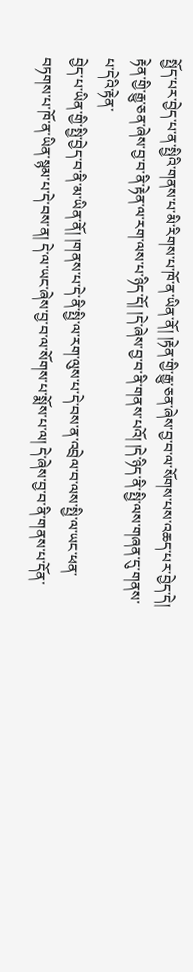སྤྱོད་པར་བྱེད་པ་ན་སྤྱིའི་གནས་པ་མི་རིགས་པ་ཁོ་ན་ཡིན་ནོ། །རྟེན་གྱི་རྒྱུ་ཅན་ཞེས་བྱ་བ་ལ་སོགས་པས་འཆད་པར་བྱེད་དེ། རྟེན་གྱི་རྒྱུ་ཅན་ཞེས་བྱ་བ་ནི་རྟེན་ལ་རག་ལས་པ་ཉིད་དོ། །དེ་ཞེས་བྱ་བ་ནི་གནས་པའོ། །དེ་ཉིད་ནི་སྤྱི་ལས་གཞན་དུ་གནས་པ་དེའི་རྟེན་
བྱེད་པ་ཡིན་གྱི་སྤྱི་བྱེད་བ་ནི་མ་ཡིན་ནོ། །གནས་པ་དེ་ནི་སྤྱི་ལ་རག་ལུས་པ་དེ་བས་ན་འབྲེལ་བ་ལས་སྤྱི་ལ་ཡང་ཕན་བཏགས་པ་ཁོ་ན་ཡིན་སྙམ་པ་དེ་བས་ན། དེ་ལ་ཡང་ཞེས་བྱ་བ་ལ་སོགས་པ་སྨོས་པ་ལ། དེ་ཞེས་བྱ་བ་ནི་གནས་པ་དོན་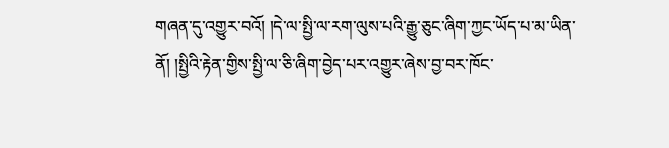གཞན་དུ་འགྱུར་བའོ། །དེ་ལ་སྤྱི་ལ་རག་ལུས་པའི་རྒྱུ་ཅུང་ཞིག་ཀྱང་ཡོད་པ་མ་ཡིན་ནོ། །སྤྱིའི་རྟེན་གྱིས་སྤྱི་ལ་ཅི་ཞིག་བྱེད་པར་འགྱུར་ཞེས་བྱ་བར་ཁོང་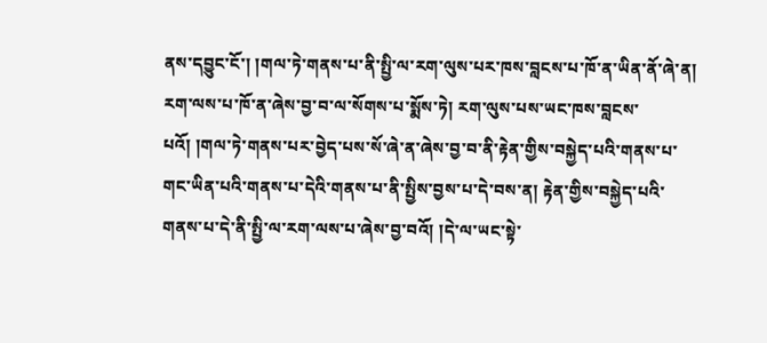ནས་དབྱུང་ངོ་། །གལ་ཏེ་གནས་པ་ནི་སྤྱི་ལ་རག་ལུས་པར་ཁས་བླངས་པ་ཁོ་ན་ཡིན་ནོ་ཞེ་ན། རག་ལས་པ་ཁོ་ན་ཞེས་བྱ་བ་ལ་སོགས་པ་སྨོས་ཏེ། རག་ལུས་པས་ཡང་ཁས་བླངས་པའོ། །གལ་ཏེ་གནས་པར་བྱེད་པས་སོ་ཞེ་ན་ཞེས་བྱ་བ་ནི་རྟེན་གྱིས་བསྐྱེད་པའི་གནས་པ་གང་ཡིན་པའི་གནས་པ་དེའི་གནས་པ་ནི་སྤྱིས་བྱས་པ་དེ་བས་ན། རྟེན་གྱིས་བསྐྱེད་པའི་གནས་པ་དེ་ནི་སྤྱི་ལ་རག་ལས་པ་ཞེས་བྱ་བའོ། །དེ་ལ་ཡང་སྟེ་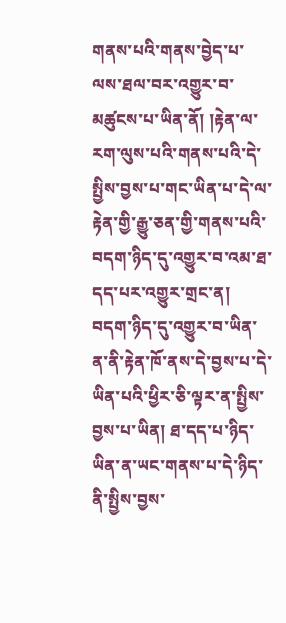གནས་པའི་གནས་བྱེད་པ་ལས་ཐལ་བར་འགྱུར་བ་མཚུངས་པ་ཡིན་ནོ། །རྟེན་ལ་རག་ལུས་པའི་གནས་པའི་དེ་སྤྱིས་བྱས་པ་གང་ཡིན་པ་དེ་ལ་རྟེན་གྱི་རྒྱུ་ཅན་གྱི་གནས་པའི་བདག་ཉིད་དུ་འགྱུར་བ་འམ་ཐ་དད་པར་འགྱུར་གྲང་ན། བདག་ཉིད་དུ་འགྱུར་བ་ཡིན་ན་ནི་རྟེན་ཁོ་ནས་དེ་བྱས་པ་དེ་ཡིན་པའི་ཕྱིར་ཅི་ལྟར་ན་སྤྱིས་བྱས་པ་ཡིན། ཐ་དད་པ་ཉིད་ཡིན་ན་ཡང་གནས་པ་དེ་ཉིད་ནི་སྤྱིས་བྱས་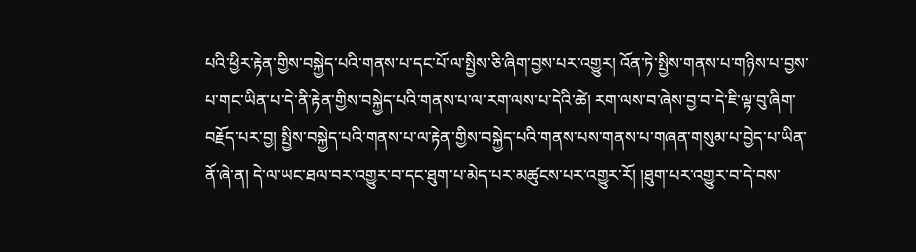པའི་ཕྱིར་རྟེན་གྱིས་བསྐྱེད་པའི་གནས་པ་དང་པོ་ལ་སྤྱིས་ཅི་ཞིག་བྱས་པར་འགྱུར། འོན་ཏེ་སྤྱིས་གནས་པ་གཉིས་པ་བྱས་པ་གང་ཡིན་པ་དེ་ནི་རྟེན་གྱིས་བསྐྱེད་པའི་གནས་པ་ལ་རག་ལས་པ་དེའི་ཚེ། རག་ལས་བ་ཞེས་བྱ་བ་དེ་ཇི་ལྟ་བུ་ཞིག་བརྗོད་པར་བྱ། སྤྱིས་བསྐྱེད་པའི་གནས་པ་ལ་རྟེན་གྱིས་བསྐྱེད་པའི་གནས་པས་གནས་པ་གཞན་གསུམ་པ་བྱེད་པ་ཡིན་ནོ་ཞེ་ན། དེ་ལ་ཡང་ཐལ་བར་འགྱུར་བ་དང་ཐུག་པ་མེད་པར་མཚུངས་པར་འགྱུར་རོ། །ཐུག་པར་འགྱུར་བ་དེ་བས་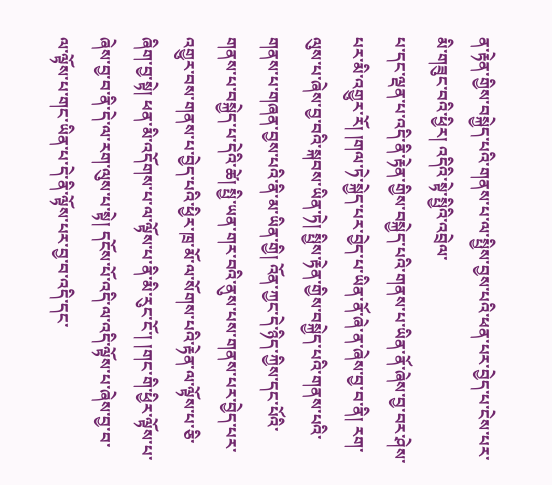ན་རྟེན་གྱིས་བསྐྱེད་པའི་གནས་པ་ལ་སྤྱིས་བྱས་པའི་ཕན་པར་བྱེད་པ་ངེས་པར་མི་གཟུང་བའི་ཕྱིར། འདིའི་སྟེ་སྤྱིའི་འབྲེལ་
པ་དང་ལྡན་པ་འདི་ནི་རྟེན་གྱིས་བསྐྱེད་པའི་གནས་པ་ཡིན་ནོ་ཞེས་བྱ་བར་ཤེས་པར་མི་འགྱུར་རོ། །གལ་ཏེ་སྐྱེད་པར་བྱེད་པ་ཡིན་ནོ་ཞེ་ན་ཞེས་བྱ་བ་ནི། རག་ལུས་པ་ཞེས་བྱ་བའི་སྐབས་ཡིན་ཏེ། སྤྱིས་རྟེན་གྱིས་བསྐྱེད་པའི་གནས་པའི་གནས་པ་གཞན་བྱས་པའི་ནི་མ་ཡིན་གྱི། འོན་ཀྱང་དེ་ཉིད་ཀྱིས་དང་པོའི་གནས་པ་བསྐྱེད་པ་དེའི་ཚེ། སྤྱི་ཡན་གར་བའི་ནུས་པས་གནས་པར་བྱེད་པར་འགྱུར་བས་གནས་པ་བྱེད་པའི་ཕྱིར་ཁྲ་མོ་ལ་སོགས་པའི་རྟེན་ལ་ལྟོས་པ་ཅི་ཞིག་བྱ་སྟེ། ཕན་མི་འདོགས་པ་ལ་ལྟོས་པ་ནི་མི་རུང་ངོ་། །གང་གི་ཕྱིར་ལྟོས་པ་ཞེས་བྱ་བ་ནི་དེ་ལ་རག་ལུས་པ་སྟེ། དངོས་པོ་འདི་ལ་འདི་ལྟོས་པ་ཞེས་བྱ་བ་ལ་ལྟོས་པ་གང་ཡིན་པ་དེ་ནི་ལྟོས་པར་བྱ་བ་འདི་དང་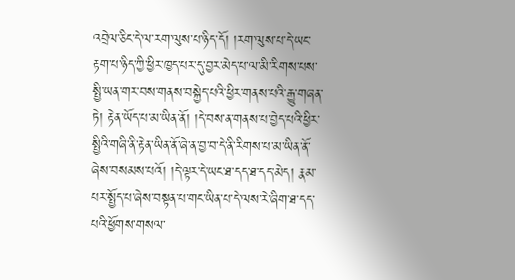འབྲེལ་ཅིང་དེ་ལ་རག་ལུས་པ་ཉིད་དོ། །རག་ལུས་པ་དེ་ཡང་རྟག་པ་ཉིད་ཀྱི་ཕྱིར་ཁྱད་པར་དུ་བྱར་མེད་པ་ལ་མི་རིགས་པས་སྤྱི་ཡན་གར་བས་གནས་བསྐྱེད་པའི་ཕྱིར་གནས་པའི་རྒྱུ་གཞན་ཏེ། རྟེན་ཡོད་པ་མ་ཡིན་ནོ། །དེ་བས་ན་གནས་པ་བྱེད་པའི་ཕྱིར་སྤྱིའི་གཞི་ནི་རྟེན་ཡིན་ནོ་ཞེ་ན་བྱ་བ་དེ་ནི་རིགས་པ་མ་ཡིན་ནོ་ཞེས་བསམས་པའོ། །དེ་ལྟར་དེ་ཡང་ཐ་དད་ཐ་དད་མེད། རྣམ་པར་སྤྱོད་པ་ཞེས་བསྟན་པ་གང་ཡིན་པ་དེ་ལས་རེ་ཞིག་ཐ་དད་པའི་ཕྱོགས་གསལ་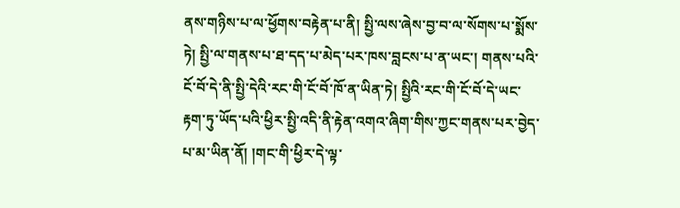ནས་གཉིས་པ་ལ་ཕྱོགས་བརྟེན་པ་ནི། སྤྱི་ལས་ཞེས་བྱ་བ་ལ་སོགས་པ་སྨོས་ཏེ། སྤྱི་ལ་གནས་པ་ཐ་དད་པ་མེད་པར་ཁས་བླངས་པ་ན་ཡང་། གནས་པའི་ངོ་བོ་དེ་ནི་སྤྱི་དེའི་རང་གི་ངོ་བོ་ཁོ་ན་ཡིན་ཏེ། སྤྱིའི་རང་གི་ངོ་བོ་དེ་ཡང་རྟག་ཏུ་ཡོད་པའི་ཕྱིར་སྤྱི་འདི་ནི་རྟེན་འགའ་ཞིག་གིས་ཀྱང་གནས་པར་བྱེད་པ་མ་ཡིན་ནོ། །གང་གི་ཕྱིར་དེ་ལྟ་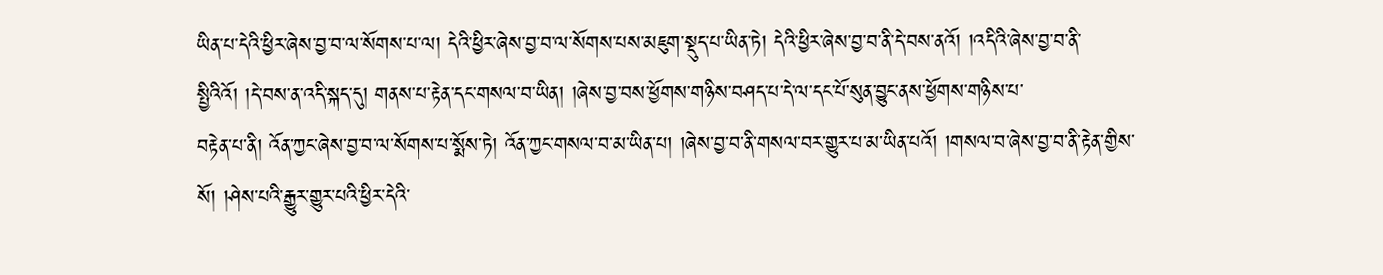ཡིན་པ་དེའི་ཕྱིར་ཞེས་བྱ་བ་ལ་སོགས་པ་ལ། དེའི་ཕྱིར་ཞེས་བྱ་བ་ལ་སོགས་པས་མཇུག་སྡུད་པ་ཡིན་ཏེ། དེའི་ཕྱིར་ཞེས་བྱ་བ་ནི་དེ་བས་ནའོ། །འདིའི་ཞེས་བྱ་བ་ནི་སྤྱིའིའོ། །དེ་བས་ན་འདི་སྐད་དུ། གནས་པ་རྟེན་དང་གསལ་བ་ཡིན། །ཞེས་བྱ་བས་ཕྱོགས་གཉིས་བཤད་པ་དེ་ལ་དང་པོ་སུན་བྱུང་ནས་ཕྱོགས་གཉིས་པ་
བརྟེན་པ་ནི། འོན་ཀྱང་ཞེས་བྱ་བ་ལ་སོགས་པ་སྨོས་ཏེ། འོན་ཀྱང་གསལ་བ་མ་ཡིན་པ། །ཞེས་བྱ་བ་ནི་གསལ་བར་གྱུར་པ་མ་ཡིན་པའོ། །གསལ་བ་ཞེས་བྱ་བ་ནི་རྟེན་གྱིས་སོ། །ཤེས་པའི་རྒྱུར་གྱུར་པའི་ཕྱིར་དེའི་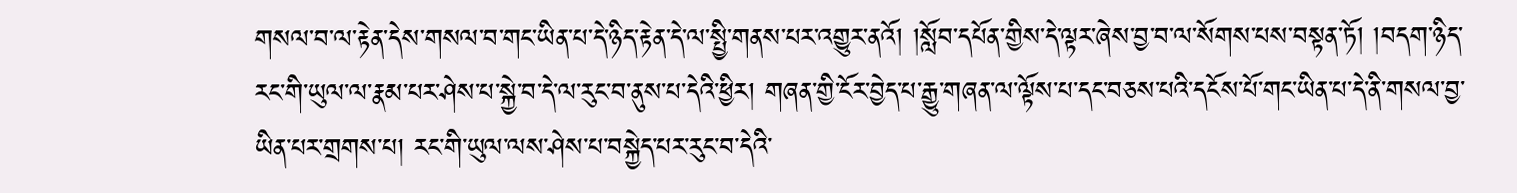གསལ་བ་ལ་རྟེན་དེས་གསལ་བ་གང་ཡིན་པ་དེ་ཉིད་རྟེན་དེ་ལ་སྤྱི་གནས་པར་འགྱུར་ནའོ། །སློབ་དཔོན་གྱིས་དེ་ལྟར་ཞེས་བྱ་བ་ལ་སོགས་པས་བསྟན་ཏོ། །བདག་ཉིད་རང་གི་ཡུལ་ལ་རྣམ་པར་ཤེས་པ་སྐྱེ་བ་དེ་ལ་རུང་བ་ནུས་པ་དེའི་ཕྱིར། གཞན་གྱི་ངོར་བྱེད་པ་རྒྱུ་གཞན་ལ་ལྟོས་པ་དང་བཅས་པའི་དངོས་པོ་གང་ཡིན་པ་དེ་ནི་གསལ་བྱ་ཡིན་པར་གྲགས་པ། རང་གི་ཡུལ་ལས་ཤེས་པ་བསྐྱེད་པར་རུང་བ་དེའི་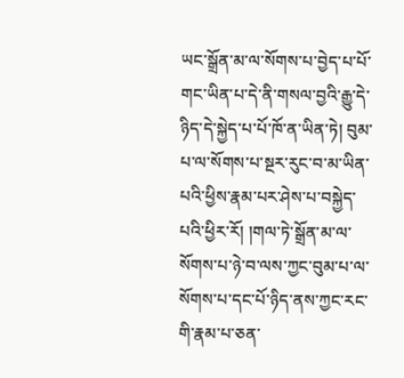ཡང་སྒྲོན་མ་ལ་སོགས་པ་བྱེད་པ་པོ་གང་ཡིན་པ་དེ་ནི་གསལ་བྱའི་རྒྱུ་དེ་ཉིད་དེ་སྐྱེད་པ་པོ་ཁོ་ན་ཡིན་ཏེ། བུམ་པ་ལ་སོགས་པ་སྔར་རུང་བ་མ་ཡིན་པའི་ཕྱིས་རྣམ་པར་ཤེས་པ་བསྐྱེད་པའི་ཕྱིར་རོ། །གལ་ཏེ་སྒྲོན་མ་ལ་སོགས་པ་ཉེ་བ་ལས་ཀྱང་བུམ་པ་ལ་སོགས་པ་དང་པོ་ཉིད་ནས་ཀྱང་རང་གི་རྣམ་པ་ཅན་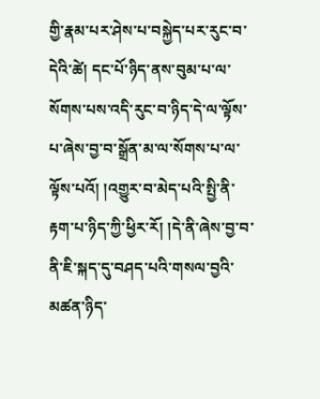གྱི་རྣམ་པར་ཤེས་པ་བསྐྱེད་པར་རུང་བ་དེའི་ཚེ། དང་པོ་ཉིད་ནས་བུམ་པ་ལ་སོགས་པས་འདི་རུང་བ་ཉིད་དེ་ལ་ལྟོས་པ་ཞེས་བྱ་བ་སྒྲོན་མ་ལ་སོགས་པ་ལ་ལྟོས་པའོ། །འགྱུར་བ་མེད་པའི་སྤྱི་ནི་རྟག་པ་ཉིད་ཀྱི་ཕྱིར་རོ། །དེ་ནི་ཞེས་བྱ་བ་ནི་ཇི་སྐད་དུ་བཤད་པའི་གསལ་བྱའི་མཚན་ཉིད་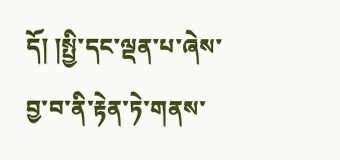དོ། །སྤྱི་དང་ལྡན་པ་ཞེས་བྱ་བ་ནི་རྟེན་ཏེ་གནས་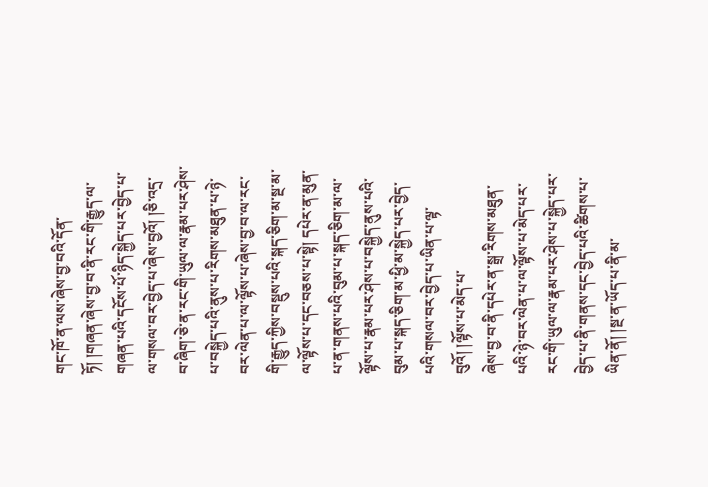གང་ཁོ་ན་ལས་ཞེས་བྱ་བའི་དོན་ཏོ། །གཞན་ཞེས་བྱ་བ་ནི་རང་གི་རྒྱུད་ལ་གཞན་པའི་དངོས་པོ་ཉིད་སྐྱེད་པར་བྱེད་པ་ལ་གསལ་བར་བྱེད་པ་ཞེས་བྱའོ། །ཅི་འདྲ་བ་ཞིག་ཅེ་ན་རང་གི་ཡུལ་ལ་རྣམ་པར་ཤེས་པ་བསྐྱེད་པའི་ནུས་པ་རིགས་མཐུན་པ་ཉེ་བར་ལེན་པ་ལ་ལྟོས་པ་ཞེས་བྱ་བ་ལ་རང་གི་རྒྱུད་ཀྱིས་བསྡུས་པའི་སྐད་ཅིག་མ་སྔ་མ་ལ་ལྟོས་པ་དང་བཅས་པ་སྟེ། དཔེར་ན་མུན་པ་ན་གནས་པའི་བུམ་པ་སྐད་ཅིག་མ་ལ་ལྟོས་པ་རྣམ་པར་ཤེས་པ་བསྐྱེད་ནུས་པའི་བུམ་པ་སྐད་ཅིག་མ་ཕྱི་མ་སྐྱེད་པར་བྱེད་པའི་གསལ་བར་བྱེད་པ་ཡིན་པ་ལྟ་བུའོ། །ལྟོས་པ་མེད་པ་
ཞེས་བྱ་བ་ནི་དཔེར་ན་སྒྲ་རིགས་མཐུན་པའི་ཉེ་བར་ལེན་པ་ལ་ལྟོས་པ་མེད་པར་རང་གི་ཡུལ་ལ་རྣམ་པར་ཤེས་པ་སྐྱེད་པར་བྱེད་པ་ནི་གནས་དང་བྱེད་པའི་ཚིགས་པ་ཡིན་ནོ། །སྔ་ན་ཡོད་པ་ནི་མ་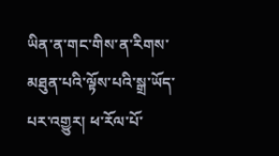ཡིན་ན་གང་གིས་ན་རིགས་མཐུན་པའི་ལྟོས་པའི་སྒྲ་ཡོད་པར་འགྱུར། ཕ་རོལ་པོ་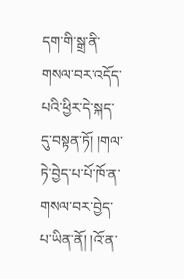དག་གི་སྒྲ་ནི་གསལ་བར་འདོད་པའི་ཕྱིར་དེ་སྐད་དུ་བསྟན་ཏོ། །གལ་ཏེ་བྱེད་པ་པོ་ཁོ་ན་གསལ་བར་བྱེད་པ་ཡིན་ནོ། །འོ་ན་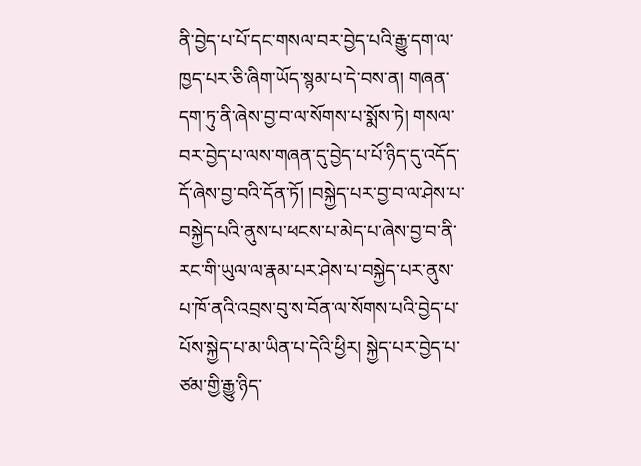ནི་བྱེད་པ་པོ་དང་གསལ་བར་བྱེད་པའི་རྒྱུ་དག་ལ་ཁྱད་པར་ཅི་ཞིག་ཡོད་སྙམ་པ་དེ་བས་ན། གཞན་དག་ཏུ་ནི་ཞེས་བྱ་བ་ལ་སོགས་པ་སྨོས་ཏེ། གསལ་བར་བྱེད་པ་ལས་གཞན་དུ་བྱེད་པ་པོ་ཉིད་དུ་འདོད་དོ་ཞེས་བྱ་བའི་དོན་ཏོ། །བསྐྱེད་པར་བྱ་བ་ལ་ཤེས་པ་བསྐྱེད་པའི་ནུས་པ་ཕངས་པ་མེད་པ་ཞེས་བྱ་བ་ནི་རང་གི་ཡུལ་ལ་རྣམ་པར་ཤེས་པ་བསྐྱེད་པར་ནུས་པ་ཁོ་ནའི་འབྲས་བུ་ས་བོན་ལ་སོགས་པའི་བྱེད་པ་པོས་སྐྱེད་པ་མ་ཡིན་པ་དེའི་ཕྱིར། སྐྱེད་པར་བྱེད་པ་ཙམ་གྱི་རྒྱུ་ཉིད་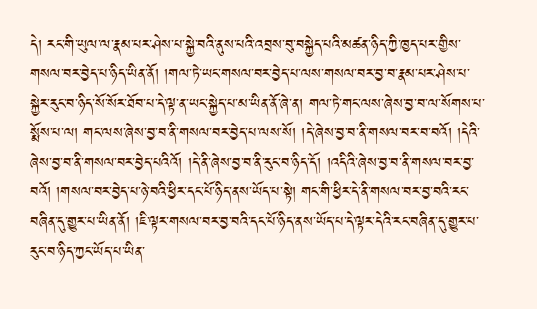དེ། རང་གི་ཡུལ་ལ་རྣམ་པར་ཤེས་པ་སྐྱེ་བའི་ནུས་པའི་འབྲས་བུ་བསྐྱེད་པའི་མཚན་ཉིད་ཀྱི་ཁྱད་པར་གྱིས་གསལ་བར་བྱེད་པ་ཉིད་ཡིན་ནོ། །གལ་ཏེ་ཡང་གསལ་བར་བྱེད་པ་ལས་གསལ་བར་བྱ་བ་རྣམ་པར་ཤེས་པ་སྐྱེར་རུང་བ་ཉིད་སོ་སོར་ཐོབ་པ་དེ་ལྟ་ན་ཡང་སྐྱེད་པ་མ་ཡིན་ནོ་ཞེ་ན། གལ་ཏེ་གང་ལས་ཞེས་བྱ་བ་ལ་སོགས་པ་སྨོས་པ་ལ། གང་ལས་ཞེས་བྱ་བ་ནི་གསལ་བར་བྱེད་པ་ལས་སོ། །དེ་ཞེས་བྱ་བ་ནི་གསལ་བར་བ་བའོ། །དེའི་ཞེས་བྱ་བ་ནི་གསལ་བར་བྱེད་པའིའོ། །དེ་ནི་ཞེས་བྱ་བ་ནི་རུང་བ་ཉིད་དོ། །འདིའི་ཞེས་བྱ་བ་ནི་གསལ་བར་བྱ་བའོ། །གསལ་བར་བྱེད་པ་ཉེ་བའི་ཕྱིར་དང་པོ་ཉིད་ནས་ཡོད་པ་སྟེ། གང་གི་ཕྱིར་དེ་ནི་གསལ་བར་བྱ་བའི་རང་བཞིན་དུ་གྱུར་པ་ཡིན་ནོ། །ཇི་ལྟར་གསལ་བར་བྱ་བའི་དང་པོ་ཉིད་ནས་ཡོད་པ་དེ་ལྟར་དེའི་རང་བཞིན་དུ་གྱུར་པ་རུང་བ་ཉིད་ཀྱང་ཡོད་པ་ཡིན་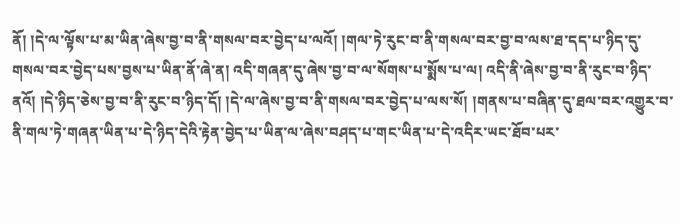ནོ། །དེ་ལ་ལྟོས་པ་མ་ཡིན་ཞེས་བྱ་བ་ནི་གསལ་བར་བྱེད་པ་ལའོ། །གལ་ཏེ་རུང་བ་ནི་གསལ་བར་བྱ་བ་ལས་ཐ་དད་པ་ཉིད་དུ་
གསལ་བར་བྱེད་པས་བྱས་པ་ཡིན་ནོ་ཞེ་ན། འདི་གཞན་དུ་ཞེས་བྱ་བ་ལ་སོགས་པ་སྨོས་པ་ལ། འདི་ནི་ཞེས་བྱ་བ་ནི་རུང་བ་ཉིད་ནའོ། །དེ་ཉིད་ཅེས་བྱ་བ་ནི་རུང་བ་ཉིད་དོ། །དེ་ལ་ཞེས་བྱ་བ་ནི་གསལ་བར་བྱེད་པ་ལས་སོ། །གནས་པ་བཞིན་དུ་ཐལ་བར་འགྱུར་བ་ནི་གལ་ཏེ་གཞན་ཡིན་པ་དེ་ཉིད་དེའི་རྟེན་བྱེད་པ་ཡིན་ལ་ཞེས་བཤད་པ་གང་ཡིན་པ་དེ་འདིར་ཡང་ཐོབ་པར་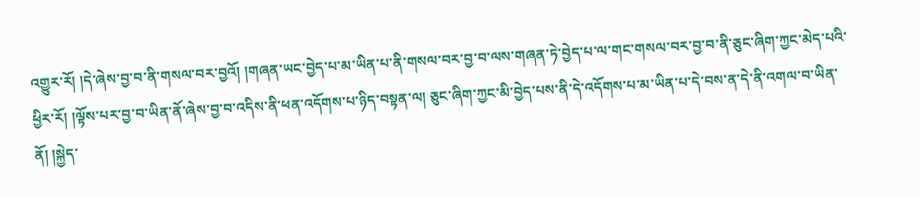འགྱུར་རོ། །དེ་ཞེས་བྱ་བ་ནི་གསལ་བར་བྱའོ། །གཞན་ཡང་བྱེད་པ་མ་ཡིན་པ་ནི་གསལ་བར་བྱ་བ་ལས་གཞན་ཏེ་བྱེད་པ་ལ་གང་གསལ་བར་བྱ་བ་ནི་ཅུང་ཞིག་ཀྱང་མེད་པའི་ཕྱིར་རོ། །ལྟོས་པར་བྱ་བ་ཡིན་ནོ་ཞེས་བྱ་བ་འདིས་ནི་ཕན་འདོགས་པ་ཉིད་བསྟན་ལ། ཅུང་ཞིག་ཀྱང་མི་བྱེད་པས་ནི་དེ་འདོགས་པ་མ་ཡིན་པ་དེ་བས་ན་དེ་ནི་འགལ་བ་ཡིན་ནོ། །སྐྱེད་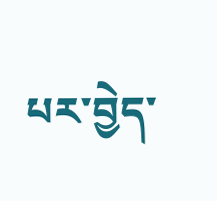པར་བྱེད་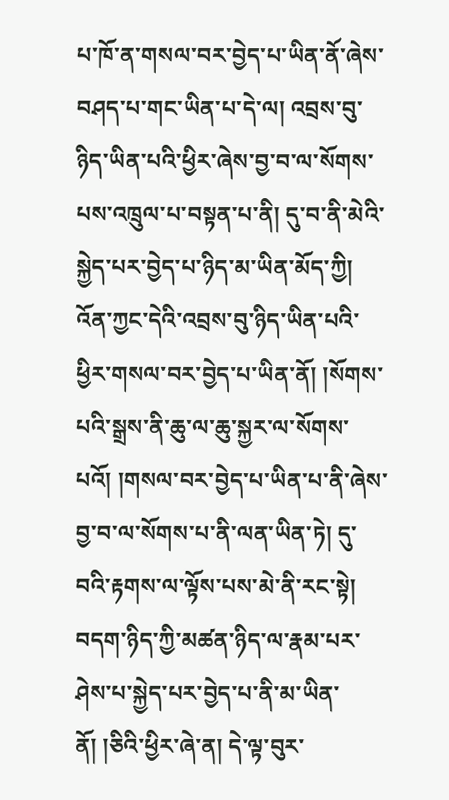པ་ཁོ་ན་གསལ་བར་བྱེད་པ་ཡིན་ནོ་ཞེས་བཤད་པ་གང་ཡིན་པ་དེ་ལ། འབྲས་བུ་ཉིད་ཡིན་པའི་ཕྱིར་ཞེས་བྱ་བ་ལ་སོགས་པས་འཁྲུལ་པ་བསྟན་པ་ནི། དུ་བ་ནི་མེའི་སྐྱེད་པར་བྱེད་པ་ཉིད་མ་ཡིན་མོད་ཀྱི། འོན་ཀྱང་དེའི་འབྲས་བུ་ཉིད་ཡིན་པའི་ཕྱིར་གསལ་བར་བྱེད་པ་ཡིན་ནོ། །སོགས་པའི་སྒྲས་ནི་ཆུ་ལ་ཆུ་སྐྱར་ལ་སོགས་པའོ། །གསལ་བར་བྱེད་པ་ཡིན་པ་ནི་ཞེས་བྱ་བ་ལ་སོགས་པ་ནི་ལན་ཡིན་ཏེ། དུ་བའི་རྟགས་ལ་ལྟོས་པས་མེ་ནི་རང་སྟེ། བདག་ཉིད་ཀྱི་མཚན་ཉིད་ལ་རྣམ་པར་ཤེས་པ་སྐྱེད་པར་བྱེད་པ་ནི་མ་ཡིན་ནོ། །ཅིའི་ཕྱིར་ཞེ་ན། དེ་ལྟ་བུར་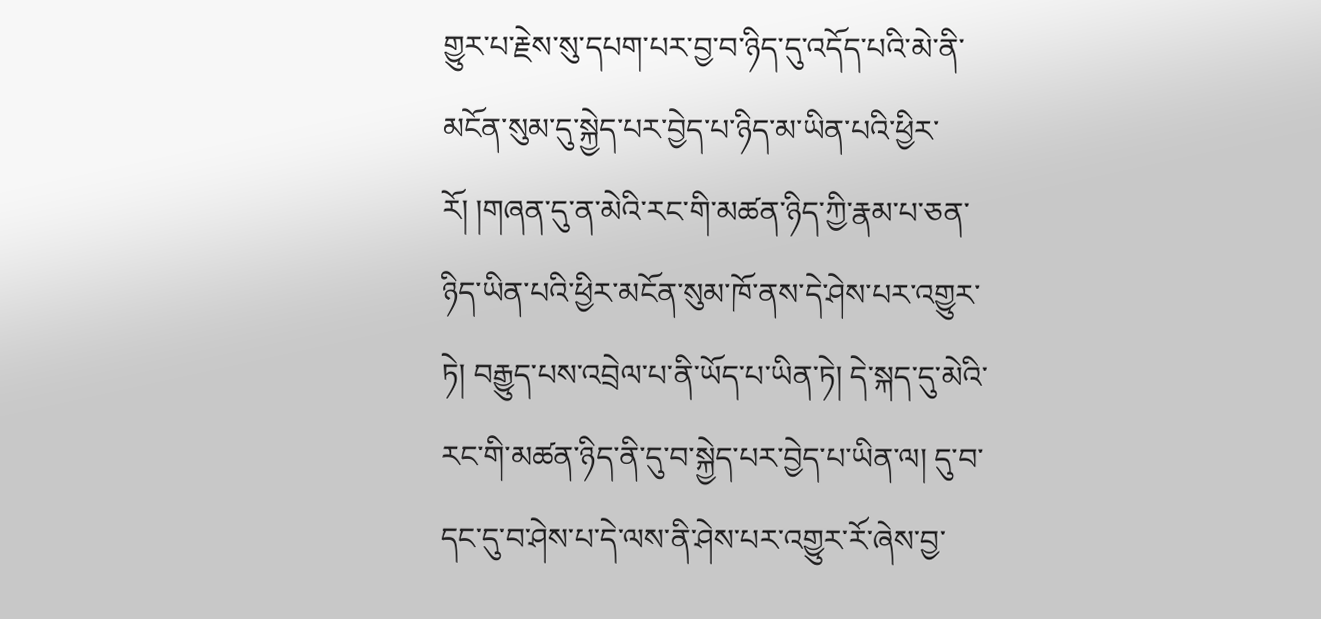གྱུར་པ་རྗེས་སུ་དཔག་པར་བྱ་བ་ཉིད་དུ་འདོད་པའི་མེ་ནི་མངོན་སུམ་དུ་སྐྱེད་པར་བྱེད་པ་ཉིད་མ་ཡིན་པའི་ཕྱིར་རོ། །གཞན་དུ་ན་མེའི་རང་གི་མཚན་ཉིད་ཀྱི་རྣམ་པ་ཅན་ཉིད་ཡིན་པའི་ཕྱིར་མངོན་སུམ་ཁོ་ནས་དེ་ཤེས་པར་འགྱུར་ཏེ། བརྒྱུད་པས་འབྲེལ་པ་ནི་ཡོད་པ་ཡིན་ཏེ། དེ་སྐད་དུ་མེའི་རང་གི་མཚན་ཉིད་ནི་དུ་བ་སྐྱེད་པར་བྱེད་པ་ཡིན་ལ། དུ་བ་དང་དུ་བ་ཤེས་པ་དེ་ལས་ནི་ཤེས་པར་འགྱུར་རོ་ཞེས་བྱ་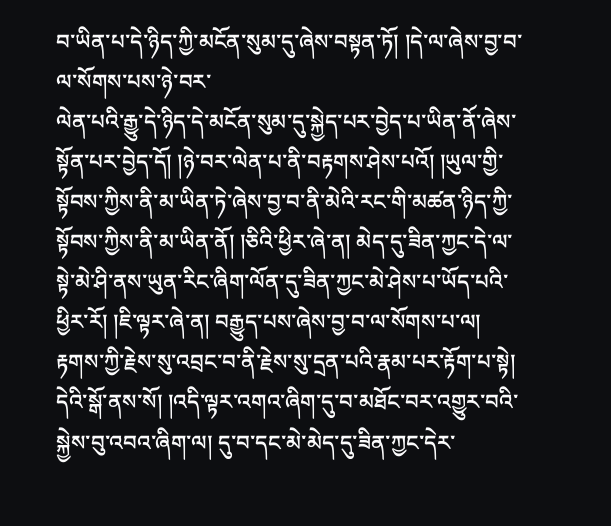བ་ཡིན་པ་དེ་ཉིད་ཀྱི་མངོན་སུམ་དུ་ཞེས་བསྟན་ཏོ། །དེ་ལ་ཞེས་བྱ་བ་ལ་སོགས་པས་ཉེ་བར་
ལེན་པའི་རྒྱུ་དེ་ཉིད་དེ་མངོན་སུམ་དུ་སྐྱེད་པར་བྱེད་པ་ཡིན་ནོ་ཞེས་སྟོན་པར་བྱེད་དོ། །ཉེ་བར་ལེན་པ་ནི་བརྟགས་ཤེས་པའོ། །ཡུལ་གྱི་སྟོབས་ཀྱིས་ནི་མ་ཡིན་ཏེ་ཞེས་བྱ་བ་ནི་མེའི་རང་གི་མཚན་ཉིད་ཀྱི་སྟོབས་ཀྱིས་ནི་མ་ཡིན་ནོ། །ཅིའི་ཕྱིར་ཞེ་ན། མེད་དུ་ཟིན་ཀྱང་དེ་ལ་སྟེ་མེ་ཤི་ནས་ཡུན་རིང་ཞིག་ལོན་དུ་ཟིན་ཀྱང་མེ་ཤེས་པ་ཡོད་པའི་ཕྱིར་རོ། །ཇི་ལྟར་ཞེ་ན། བརྒྱུད་པས་ཞེས་བྱ་བ་ལ་སོགས་པ་ལ། རྟགས་ཀྱི་རྗེས་སུ་འབྲང་བ་ནི་རྗེས་སུ་དྲན་པའི་རྣམ་པར་རྟོག་པ་སྟེ། དེའི་སྒོ་ནས་སོ། །འདི་ལྟར་འགའ་ཞིག་དུ་བ་མཐོང་བར་འགྱུར་བའི་སྐྱེས་བུ་འབའ་ཞིག་ལ། དུ་བ་དང་མེ་མེད་དུ་ཟིན་ཀྱང་དེར་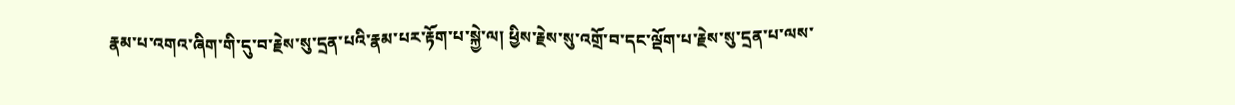རྣམ་པ་འགའ་ཞིག་གི་དུ་བ་རྗེས་སུ་དྲན་པའི་རྣམ་པར་རྟོག་པ་སྐྱེ་ལ། ཕྱིས་རྗེས་སུ་འགྲོ་བ་དང་ལྡོག་པ་རྗེས་སུ་དྲན་པ་ལས་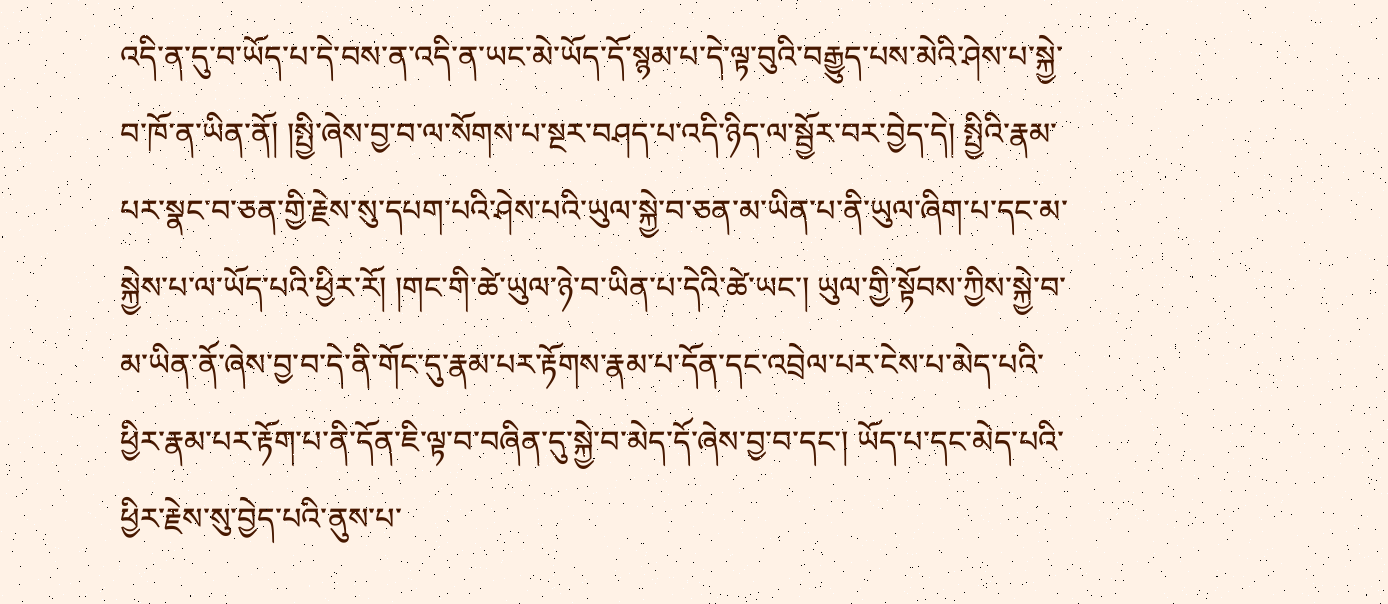འདི་ན་དུ་བ་ཡོད་པ་དེ་བས་ན་འདི་ན་ཡང་མེ་ཡོད་དོ་སྙམ་པ་དེ་ལྟ་བུའི་བརྒྱུད་པས་མེའི་ཤེས་པ་སྐྱེ་བ་ཁོ་ན་ཡིན་ནོ། །སྤྱི་ཞེས་བྱ་བ་ལ་སོགས་པ་སྔར་བཤད་པ་འདི་ཉིད་ལ་སྦྱོར་བར་བྱེད་དེ། སྤྱིའི་རྣམ་པར་སྣང་བ་ཅན་གྱི་རྗེས་སུ་དཔག་པའི་ཤེས་པའི་ཡུལ་སྐྱེ་བ་ཅན་མ་ཡིན་པ་ནི་ཡུལ་ཞིག་པ་དང་མ་སྐྱེས་པ་ལ་ཡོད་པའི་ཕྱིར་རོ། །གང་གི་ཚེ་ཡུལ་ཉེ་བ་ཡིན་པ་དེའི་ཚེ་ཡང་། ཡུལ་གྱི་སྟོབས་ཀྱིས་སྐྱེ་བ་མ་ཡིན་ནོ་ཞེས་བྱ་བ་དེ་ནི་གོང་དུ་རྣམ་པར་རྟོགས་རྣམ་པ་དོན་དང་འབྲེལ་པར་ངེས་པ་མེད་པའི་ཕྱིར་རྣམ་པར་རྟོག་པ་ནི་དོན་ཇི་ལྟ་བ་བཞིན་དུ་སྐྱེ་བ་མེད་དོ་ཞེས་བྱ་བ་དང་། ཡོད་པ་དང་མེད་པའི་ཕྱིར་རྗེས་སུ་བྱེད་པའི་ནུས་པ་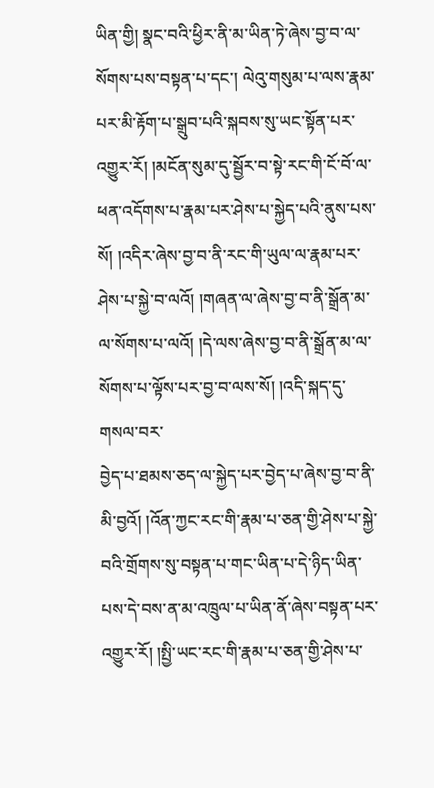ཡིན་གྱི། སྣང་བའི་ཕྱིར་ནི་མ་ཡིན་ཏེ་ཞེས་བྱ་བ་ལ་སོགས་པས་བསྟན་པ་དང་། ལེའུ་གསུམ་པ་ལས་རྣམ་པར་མི་རྟོག་པ་སྒྲུབ་པའི་སྐབས་སུ་ཡང་སྟོན་པར་འགྱུར་རོ། །མངོན་སུམ་དུ་སྦྱོར་བ་སྟེ་རང་གི་ངོ་བོ་ལ་ཕན་འདོགས་པ་རྣམ་པར་ཤེས་པ་སྐྱེད་པའི་ནུས་པས་སོ། །འདིར་ཞེས་བྱ་བ་ནི་རང་གི་ཡུལ་ལ་རྣམ་པར་ཤེས་པ་སྐྱེ་བ་ལའོ། །གཞན་ལ་ཞེས་བྱ་བ་ནི་སྒྲོན་མ་ལ་སོགས་པ་ལའོ། །དེ་ལས་ཞེས་བྱ་བ་ནི་སྒྲོན་མ་ལ་སོགས་པ་ལྟོས་པར་བྱ་བ་ལས་སོ། །འདི་སྐད་དུ་གསལ་བར་
བྱེད་པ་ཐམས་ཅད་ལ་སྐྱེད་པར་བྱེད་པ་ཞེས་བྱ་བ་ནི་མི་བྱའོ། །འོན་ཀྱང་རང་གི་རྣམ་པ་ཅན་གྱི་ཤེས་པ་སྐྱེ་བའི་གྲོགས་སུ་བསྟན་པ་གང་ཡིན་པ་དེ་ཉིད་ཡིན་པས་དེ་བས་ན་མ་འཁྲུལ་པ་ཡིན་ནོ་ཞེས་བསྟན་པར་འགྱུར་རོ། །སྤྱི་ཡང་རང་གི་རྣམ་པ་ཅན་གྱི་ཤེས་པ་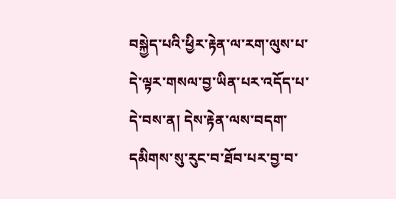བསྐྱེད་པའི་ཕྱིར་རྟེན་ལ་རག་ལུས་པ་དེ་ལྟར་གསལ་བྱ་ཡིན་པར་འདོད་པ་དེ་བས་ན། དེས་རྟེན་ལས་བདག་དམིགས་སུ་རུང་བ་ཐོབ་པར་བྱ་བ་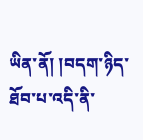ཡིན་ནོ། །བདག་ཉིད་ཐོབ་པ་འདི་ནི་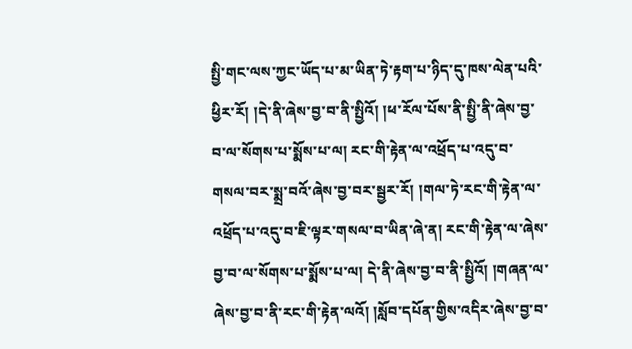སྤྱི་གང་ལས་ཀྱང་ཡོད་པ་མ་ཡིན་ཏེ་རྟག་པ་ཉིད་དུ་ཁས་ལེན་པའི་ཕྱིར་རོ། །དེ་ནི་ཞེས་བྱ་བ་ནི་སྤྱིའོ། །ཕ་རོལ་པོས་ནི་སྤྱི་ནི་ཞེས་བྱ་བ་ལ་སོགས་པ་སྨོས་པ་ལ། རང་གི་རྟེན་ལ་འཕྲོད་པ་འདུ་བ་གསལ་བར་སྨྲ་བའོ་ཞེས་བྱ་བར་སྦྱར་རོ། །གལ་ཏེ་རང་གི་རྟེན་ལ་འཕྲོད་པ་འདུ་བ་ཇི་ལྟར་གསལ་བ་ཡིན་ཞེ་ན། རང་གི་རྟེན་ལ་ཞེས་བྱ་བ་ལ་སོགས་པ་སྨོས་པ་ལ། དེ་ནི་ཞེས་བྱ་བ་ནི་སྤྱིའོ། །གཞན་ལ་ཞེས་བྱ་བ་ནི་རང་གི་རྟེན་ལའོ། །སློབ་དཔོན་གྱིས་འདིར་ཞེས་བྱ་བ་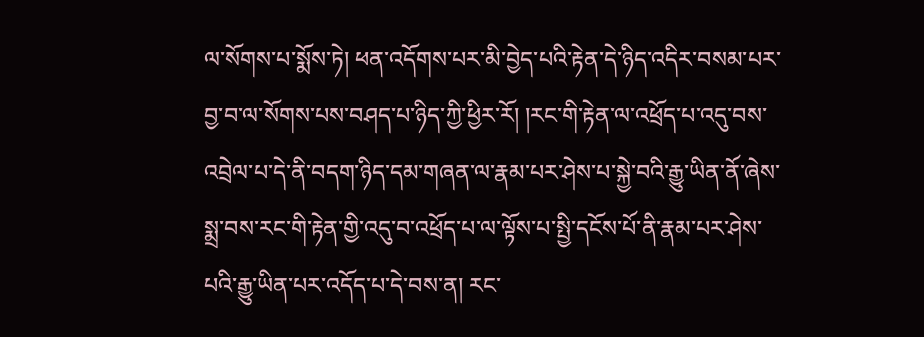ལ་སོགས་པ་སྨོས་ཏེ། ཕན་འདོགས་པར་མི་བྱེད་པའི་རྟེན་དེ་ཉིད་འདིར་བསམ་པར་བྱ་བ་ལ་སོགས་པས་བཤད་པ་ཉིད་ཀྱི་ཕྱིར་རོ། །རང་གི་རྟེན་ལ་འཕྲོད་པ་འདུ་བས་འབྲེལ་པ་དེ་ནི་བདག་ཉིད་དམ་གཞན་ལ་རྣམ་པར་ཤེས་པ་སྐྱེ་བའི་རྒྱུ་ཡིན་ནོ་ཞེས་སྨྲ་བས་རང་གི་རྟེན་གྱི་འདུ་བ་འཕྲོད་པ་ལ་ལྟོས་པ་སྤྱི་དངོས་པོ་ནི་རྣམ་པར་ཤེས་པའི་རྒྱུ་ཡིན་པར་འདོད་པ་དེ་བས་ན། རང་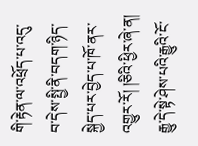གི་རྟེན་ལ་འཕྲོད་པ་འདུ་བ་དེས་སྤྱི་ནི་བདག་ཉིད་སྐྱེད་པར་བྱེད་པ་ཁོ་ནར་འགྱུར་རོ། །ཅིའི་ཕྱིར་ཞེ་ན། རྒྱུ་དེ་སྟེ་ཤེས་པའི་རྒྱུའི་ངོ་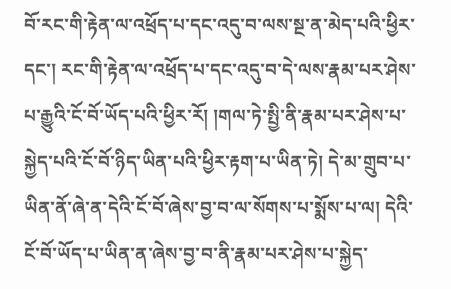བོ་རང་གི་རྟེན་ལ་འཕྲོད་པ་དང་འདུ་བ་ལས་སྔ་ན་མེད་པའི་ཕྱིར་དང་། རང་གི་རྟེན་ལ་འཕྲོད་པ་དང་འདུ་བ་དེ་ལས་རྣམ་པར་ཤེས་པ་རྒྱུའི་ངོ་བོ་ཡོད་པའི་ཕྱིར་རོ། །གལ་ཏེ་སྤྱི་ནི་རྣམ་པར་ཤེས་པ་སྐྱེད་པའི་ངོ་བོ་ཉིད་ཡིན་པའི་ཕྱིར་རྟག་པ་ཡིན་ཏེ། དེ་མ་གྲུབ་པ་ཡིན་ནོ་ཞེ་ན་དེའི་ངོ་བོ་ཞེས་བྱ་བ་ལ་སོགས་པ་སྨོས་པ་ལ། དེའི་ངོ་བོ་ཡོད་པ་ཡིན་ན་ཞེས་བྱ་བ་ནི་རྣམ་པར་ཤེས་པ་སྐྱེད་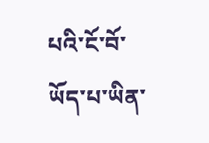པའི་ངོ་བོ་ཡོད་པ་ཡིན་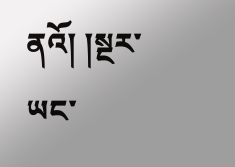ནའོ། །སྔར་ཡང་